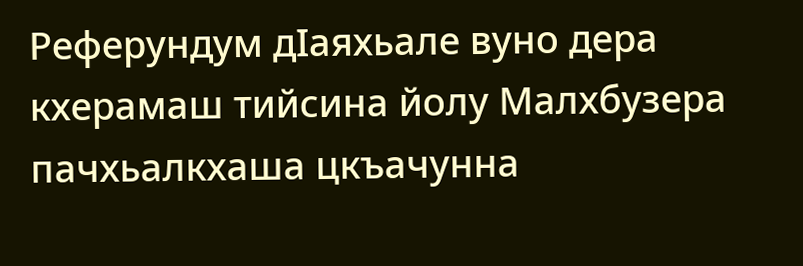Реферундум дIаяхьале вуно дера кхерамаш тийсина йолу Малхбузера пачхьалкхаша цкъачунна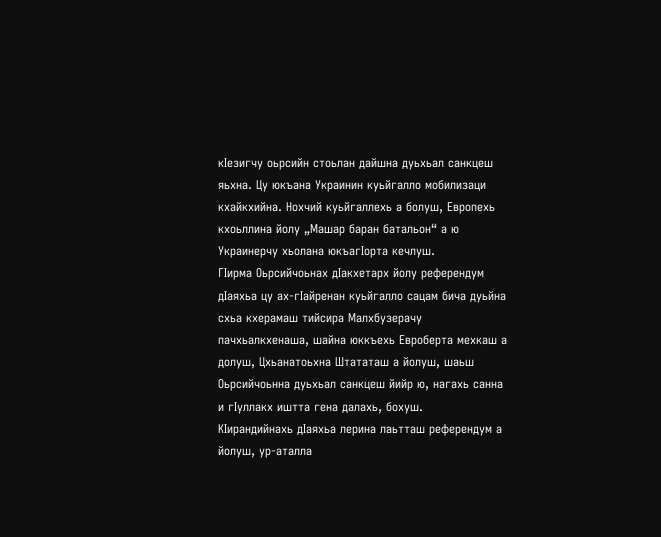кIезигчу оьрсийн стоьлан дайшна дуьхьал санкцеш яьхна. Цу юкъана Украинин куьйгалло мобилизаци кхайкхийна. Нохчий куьйгаллехь а болуш, Европехь кхоьллина йолу „Машар баран батальон“ а ю Украинерчу хьолана юкъагIорта кечлуш.
ГIирма Оьрсийчоьнах дIакхетарх йолу референдум дIаяхьа цу ах-гIайренан куьйгалло сацам бича дуьйна схьа кхерамаш тийсира Малхбузерачу пачхьалкхенаша, шайна юккъехь Евроберта мехкаш а долуш, Цхьанатоьхна Штататаш а йолуш, шаьш Оьрсийчоьнна дуьхьал санкцеш йийр ю, нагахь санна и гIуллакх иштта гена далахь, бохуш.
КIирандийнахь дIаяхьа лерина лаьтташ референдум а йолуш, ур-аталла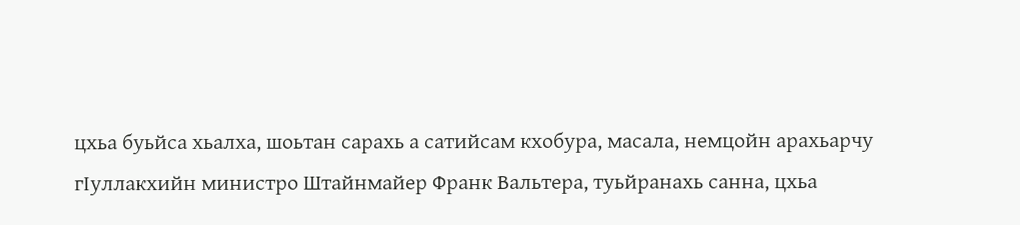цхьа буьйса хьалха, шоьтан сарахь а сатийсам кхобура, масала, немцойн арахьарчу гIуллакхийн министро Штайнмайер Франк Вальтера, туьйранахь санна, цхьа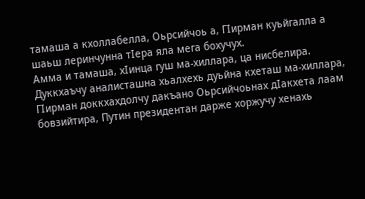тамаша а кхоллабелла, Оьрсийчоь а, ГIирман куьйгалла а шаьш леринчунна тIера яла мега бохучух.
Амма и тамаша, хIинца гуш ма-хиллара, ца нисбелира. Дуккхаъчу аналисташна хьалхехь дуьйна кхеташ ма-хиллара, ГIирман доккхахдолчу дакъано Оьрсийчоьнах дIакхета лаам бовзийтира, Путин президентан дарже хоржучу хенахь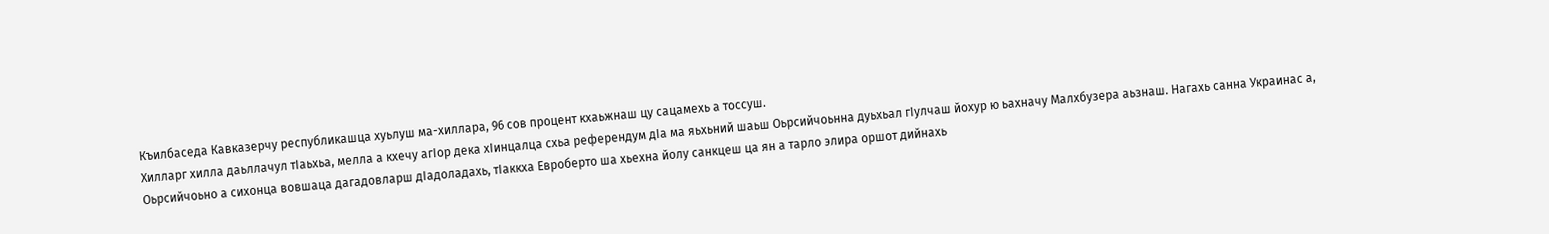Къилбаседа Кавказерчу республикашца хуьлуш ма-хиллара, 96 сов процент кхаьжнаш цу сацамехь а тоссуш.
Хилларг хилла даьллачул тIаьхьа, мелла а кхечу агIор дека хIинцалца схьа референдум дIа ма яьхьний шаьш Оьрсийчоьнна дуьхьал гIулчаш йохур ю ьахначу Малхбузера аьзнаш. Нагахь санна Украинас а, Оьрсийчоьно а сихонца вовшаца дагадовларш дIадоладахь, тIаккха Евроберто ша хьехна йолу санкцеш ца ян а тарло элира оршот дийнахь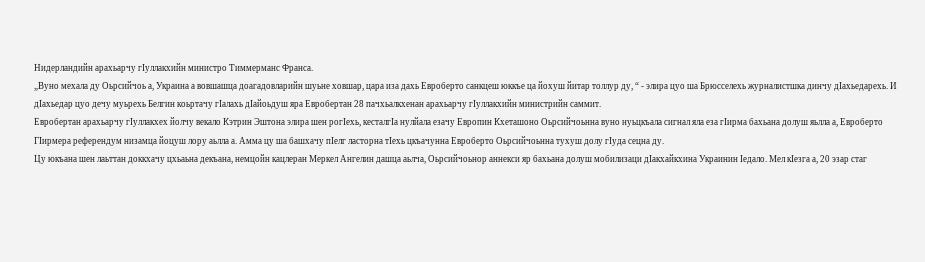Нидерландийн арахьарчу гIуллакхийн министро Тиммерманс Франса.
„Вуно мехала ду Оьрсийчоь а, Украина а вовшашца доагадовларийн шуьне ховшар, цара иза дахь Евроберто санкцеш юккъе ца йохуш йитар толлур ду, “ - элира цуо ша Брюсселехь журналистшка динчу дIахьедарехь. И дIахьедар цуо дечу муьрехь Белгин коьртачу гIалахь дIайоьдуш яра Евробертан 28 пачхьалкхенан арахьарчу гIуллакхийн министрийн саммит.
Евробертан арахьарчу гIуллакхех йолчу векало Кэтрин Эштона элира шен рогIехь, кесталгIа нулйала езачу Европин Кхеташоно Оьрсийчоьнна вуно нуьцкъала сигнал яла еза гIирма бахьана долуш яьлла а, Евроберто ГIирмера референдум низамца йоцуш лору аьлла а. Амма цу ша башхачу пIелг ласторна тIехь цкъачунна Евроберто Оьрсийчоьнна тухуш долу гIуда сецна ду.
Цу юкъана шен лаьттан доккхачу цхьаьна декъана, немцойн кацлеран Меркел Ангелин дашца аьлча, Оьрсийчоьнор аннекси яр бахьана долуш мобилизаци дIакхайкхина Украинин Iедало. Мел кIезга а, 20 эзар стаг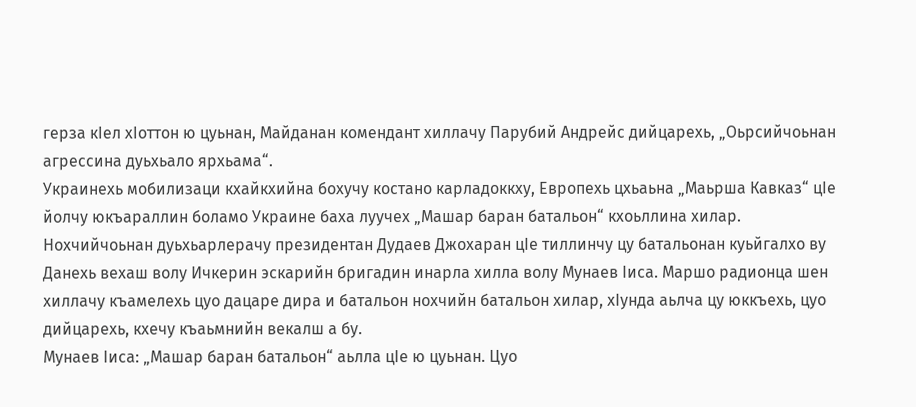герза кIел хIоттон ю цуьнан, Майданан комендант хиллачу Парубий Андрейс дийцарехь, „Оьрсийчоьнан агрессина дуьхьало ярхьама“.
Украинехь мобилизаци кхайкхийна бохучу костано карладоккху, Европехь цхьаьна „Маьрша Кавказ“ цIе йолчу юкъараллин боламо Украине баха луучех „Машар баран батальон“ кхоьллина хилар.
Нохчийчоьнан дуьхьарлерачу президентан Дудаев Джохаран цIе тиллинчу цу батальонан куьйгалхо ву Данехь вехаш волу Ичкерин эскарийн бригадин инарла хилла волу Мунаев Iиса. Маршо радионца шен хиллачу къамелехь цуо дацаре дира и батальон нохчийн батальон хилар, хIунда аьлча цу юккъехь, цуо дийцарехь, кхечу къаьмнийн векалш а бу.
Мунаев Iиса: „Машар баран батальон“ аьлла цIе ю цуьнан. Цуо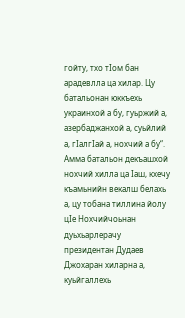гойту, тхо тIом бан арадевлла ца хилар. Цу батальонан юккъехь украинхой а бу, гуьржий а, азербаджанхой а, суьйлий а, гIалгIай а, нохчий а бу“.
Амма батальон декъашхой нохчий хилла ца Iаш, кхечу къамьнийн векалш белахь а, цу тобана тиллина йолу цIе Нохчийчоьнан дуьхьарлерачу президентан Дудаев Джохаран хиларна а, куьйгаллехь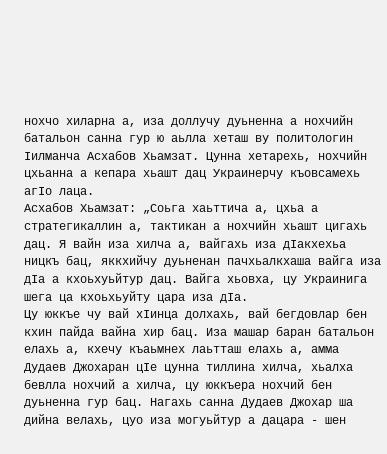нохчо хиларна а, иза доллучу дуьненна а нохчийн батальон санна гур ю аьлла хеташ ву политологин Iилманча Асхабов Хьамзат. Цунна хетарехь, нохчийн цхьанна а кепара хьашт дац Украинерчу къовсамехь агIо лаца.
Асхабов Хьамзат: „Соьга хаьттича а, цхьа а стратегикаллин а, тактикан а нохчийн хьашт цигахь дац. Я вайн иза хилча а, вайгахь иза дIакхехьа ницкъ бац, яккхийчу дуьненан пачхьалкхаша вайга иза дIа а кхоьхуьйтур дац. Вайга хьовха, цу Украинига шега ца кхоьхьуйту цара иза дIа.
Цу юккъе чу вай хIинца долхахь, вай бегдовлар бен кхин пайда вайна хир бац. Иза машар баран батальон елахь а, кхечу къаьмнех лаьтташ елахь а, амма Дудаев Джохаран цIе цунна тиллина хилча, хьалха бевлла нохчий а хилча, цу юккъера нохчий бен дуьненна гур бац. Нагахь санна Дудаев Джохар ша дийна велахь, цуо иза могуьйтур а дацара - шен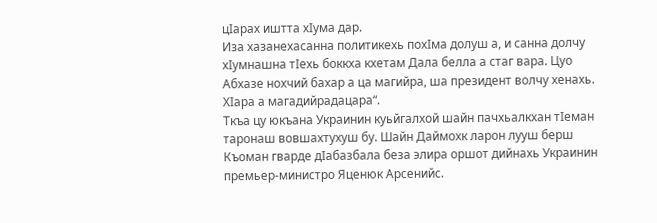цIарах иштта хIума дар.
Иза хазанехасанна политикехь похIма долуш а, и санна долчу хIумнашна тIехь боккха кхетам Дала белла а стаг вара. Цуо Абхазе нохчий бахар а ца магийра, ша президент волчу хенахь. ХIара а магадийрадацара“.
Ткъа цу юкъана Украинин куьйгалхой шайн пачхьалкхан тIеман таронаш вовшахтухуш бу. Шайн Даймохк ларон лууш берш Къоман гварде дIабазбала беза элира оршот дийнахь Украинин премьер-министро Яценюк Арсенийс.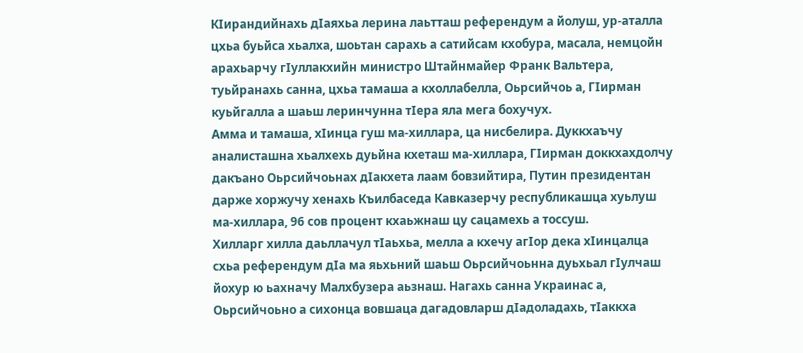КIирандийнахь дIаяхьа лерина лаьтташ референдум а йолуш, ур-аталла цхьа буьйса хьалха, шоьтан сарахь а сатийсам кхобура, масала, немцойн арахьарчу гIуллакхийн министро Штайнмайер Франк Вальтера, туьйранахь санна, цхьа тамаша а кхоллабелла, Оьрсийчоь а, ГIирман куьйгалла а шаьш леринчунна тIера яла мега бохучух.
Амма и тамаша, хIинца гуш ма-хиллара, ца нисбелира. Дуккхаъчу аналисташна хьалхехь дуьйна кхеташ ма-хиллара, ГIирман доккхахдолчу дакъано Оьрсийчоьнах дIакхета лаам бовзийтира, Путин президентан дарже хоржучу хенахь Къилбаседа Кавказерчу республикашца хуьлуш ма-хиллара, 96 сов процент кхаьжнаш цу сацамехь а тоссуш.
Хилларг хилла даьллачул тIаьхьа, мелла а кхечу агIор дека хIинцалца схьа референдум дIа ма яьхьний шаьш Оьрсийчоьнна дуьхьал гIулчаш йохур ю ьахначу Малхбузера аьзнаш. Нагахь санна Украинас а, Оьрсийчоьно а сихонца вовшаца дагадовларш дIадоладахь, тIаккха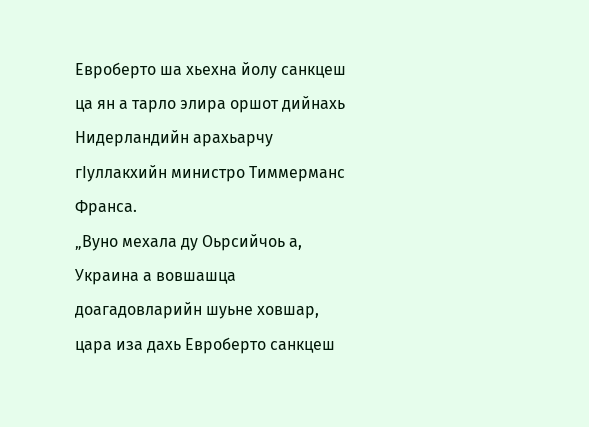Евроберто ша хьехна йолу санкцеш ца ян а тарло элира оршот дийнахь Нидерландийн арахьарчу гIуллакхийн министро Тиммерманс Франса.
„Вуно мехала ду Оьрсийчоь а, Украина а вовшашца доагадовларийн шуьне ховшар, цара иза дахь Евроберто санкцеш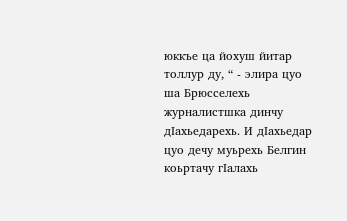юккъе ца йохуш йитар толлур ду, “ - элира цуо ша Брюсселехь журналистшка динчу дIахьедарехь. И дIахьедар цуо дечу муьрехь Белгин коьртачу гIалахь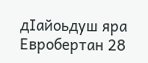дIайоьдуш яра Евробертан 28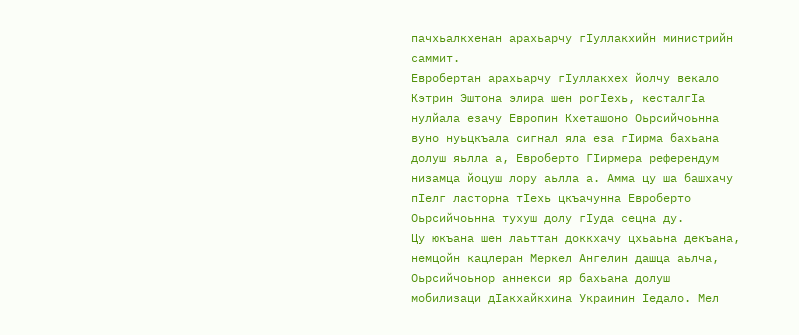пачхьалкхенан арахьарчу гIуллакхийн министрийн саммит.
Евробертан арахьарчу гIуллакхех йолчу векало Кэтрин Эштона элира шен рогIехь, кесталгIа нулйала езачу Европин Кхеташоно Оьрсийчоьнна вуно нуьцкъала сигнал яла еза гIирма бахьана долуш яьлла а, Евроберто ГIирмера референдум низамца йоцуш лору аьлла а. Амма цу ша башхачу пIелг ласторна тIехь цкъачунна Евроберто Оьрсийчоьнна тухуш долу гIуда сецна ду.
Цу юкъана шен лаьттан доккхачу цхьаьна декъана, немцойн кацлеран Меркел Ангелин дашца аьлча, Оьрсийчоьнор аннекси яр бахьана долуш мобилизаци дIакхайкхина Украинин Iедало. Мел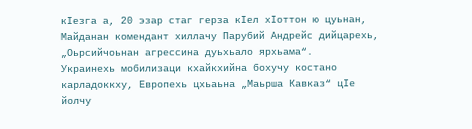кIезга а, 20 эзар стаг герза кIел хIоттон ю цуьнан, Майданан комендант хиллачу Парубий Андрейс дийцарехь, „Оьрсийчоьнан агрессина дуьхьало ярхьама“.
Украинехь мобилизаци кхайкхийна бохучу костано карладоккху, Европехь цхьаьна „Маьрша Кавказ“ цIе йолчу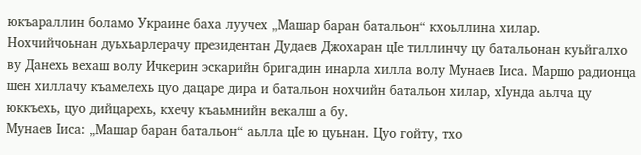юкъараллин боламо Украине баха луучех „Машар баран батальон“ кхоьллина хилар.
Нохчийчоьнан дуьхьарлерачу президентан Дудаев Джохаран цIе тиллинчу цу батальонан куьйгалхо ву Данехь вехаш волу Ичкерин эскарийн бригадин инарла хилла волу Мунаев Iиса. Маршо радионца шен хиллачу къамелехь цуо дацаре дира и батальон нохчийн батальон хилар, хIунда аьлча цу юккъехь, цуо дийцарехь, кхечу къаьмнийн векалш а бу.
Мунаев Iиса: „Машар баран батальон“ аьлла цIе ю цуьнан. Цуо гойту, тхо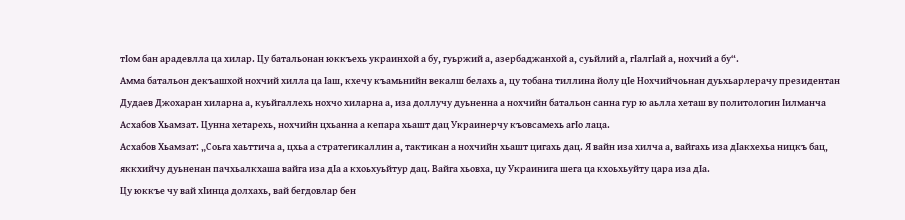тIом бан арадевлла ца хилар. Цу батальонан юккъехь украинхой а бу, гуьржий а, азербаджанхой а, суьйлий а, гIалгIай а, нохчий а бу“.
Амма батальон декъашхой нохчий хилла ца Iаш, кхечу къамьнийн векалш белахь а, цу тобана тиллина йолу цIе Нохчийчоьнан дуьхьарлерачу президентан Дудаев Джохаран хиларна а, куьйгаллехь нохчо хиларна а, иза доллучу дуьненна а нохчийн батальон санна гур ю аьлла хеташ ву политологин Iилманча Асхабов Хьамзат. Цунна хетарехь, нохчийн цхьанна а кепара хьашт дац Украинерчу къовсамехь агIо лаца.
Асхабов Хьамзат: „Соьга хаьттича а, цхьа а стратегикаллин а, тактикан а нохчийн хьашт цигахь дац. Я вайн иза хилча а, вайгахь иза дIакхехьа ницкъ бац, яккхийчу дуьненан пачхьалкхаша вайга иза дIа а кхоьхуьйтур дац. Вайга хьовха, цу Украинига шега ца кхоьхьуйту цара иза дIа.
Цу юккъе чу вай хIинца долхахь, вай бегдовлар бен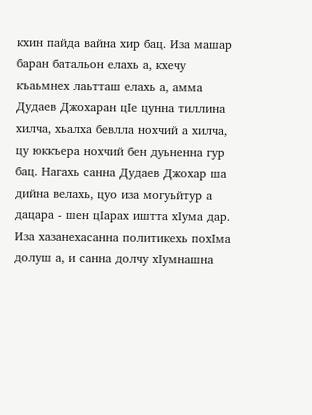кхин пайда вайна хир бац. Иза машар баран батальон елахь а, кхечу къаьмнех лаьтташ елахь а, амма Дудаев Джохаран цIе цунна тиллина хилча, хьалха бевлла нохчий а хилча, цу юккъера нохчий бен дуьненна гур бац. Нагахь санна Дудаев Джохар ша дийна велахь, цуо иза могуьйтур а дацара - шен цIарах иштта хIума дар.
Иза хазанехасанна политикехь похIма долуш а, и санна долчу хIумнашна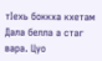тIехь боккха кхетам Дала белла а стаг вара. Цуо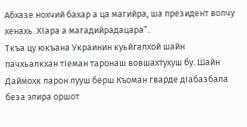Абхазе нохчий бахар а ца магийра, ша президент волчу хенахь. ХIара а магадийрадацара“.
Ткъа цу юкъана Украинин куьйгалхой шайн пачхьалкхан тIеман таронаш вовшахтухуш бу. Шайн Даймохк ларон лууш берш Къоман гварде дIабазбала беза элира оршот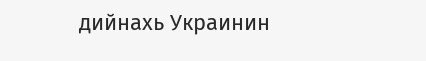дийнахь Украинин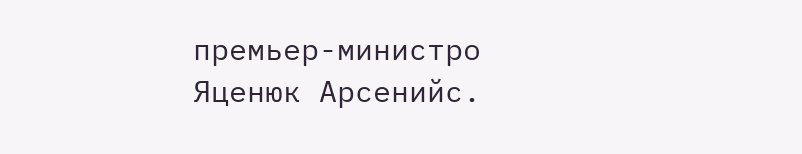премьер-министро Яценюк Арсенийс.